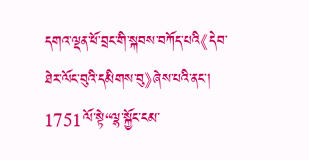དགའ་ལྡན་ཕོ་བྲང་གི་སྐབས་བཀོད་པའི《དེབ་ཐེར་ལོང་བུའི་དམིགས་བུ》ཞེས་པའི་ནང་། 1751ལོ་སྟེ“ལྷ་སྐྱོང་ངམ་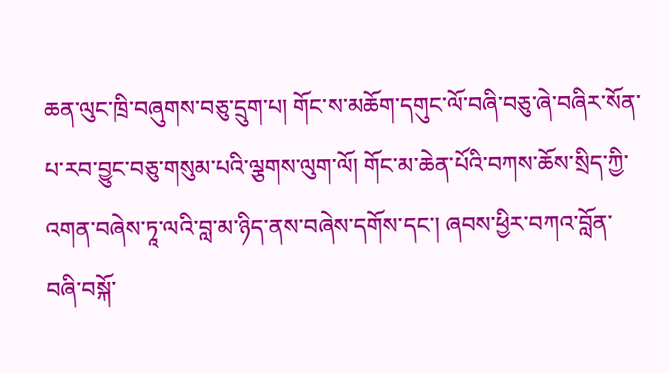ཆན་ལུང་ཁྲི་བཞུགས་བཅུ་དྲུག་པ། གོང་ས་མཆོག་དགུང་ལོ་བཞི་བཅུ་ཞེ་བཞིར་སོན་པ་རབ་བྱུང་བཅུ་གསུམ་པའི་ལྕགས་ལུག་ལོ། གོང་མ་ཆེན་པོའི་བཀས་ཆོས་སྲིད་ཀྱི་འགན་བཞེས་ཏཱ་ལའི་བླ་མ་ཉིད་ནས་བཞེས་དགོས་དང་། ཞབས་ཕྱིར་བཀའ་བློན་བཞི་བསྐོ་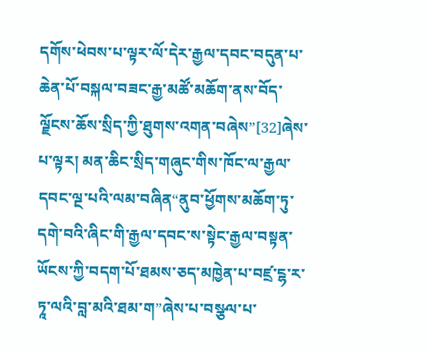དགོས་ཕེབས་པ་ལྟར་ལོ་དེར་རྒྱལ་དབང་བདུན་པ་ཆེན་པོ་བསྐལ་བཟང་རྒྱ་མཚོ་མཆོག་ནས་བོད་ལྗོངས་ཆོས་སྲིད་ཀྱི་ཐུགས་འགན་བཞེས”[32]ཞེས་པ་ལྟར། མན་ཆིང་སྲིད་གཞུང་གིས་ཁོང་ལ་རྒྱལ་དབང་ལྔ་པའི་ལམ་བཞིན“ནུབ་ཕྱོགས་མཆོག་ཏུ་དགེ་བའི་ཞིང་གི་རྒྱལ་དབང་ས་སྟེང་རྒྱལ་བསྟན་ཡོངས་ཀྱི་བདག་པོ་ཐམས་ཅད་མཁྱེན་པ་བཛྲ་ངྷ་ར་ཏཱ་ལའི་བླ་མའི་ཐམ་ག”ཞེས་པ་བསྩལ་པ་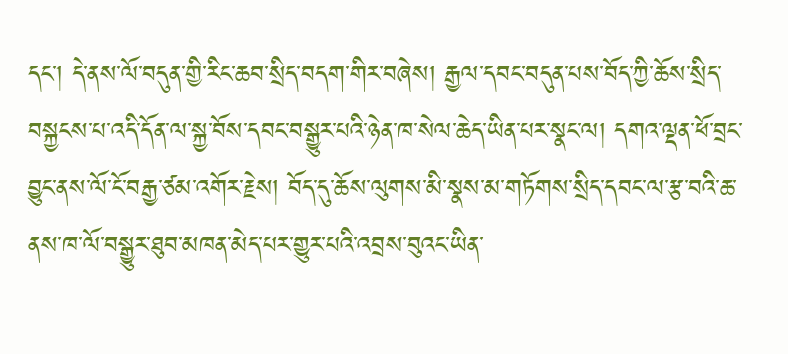དང་། དེ་ནས་ལོ་བདུན་གྱི་རིང་ཆབ་སྲིད་བདག་གིར་བཞེས། རྒྱལ་དབང་བདུན་པས་བོད་ཀྱི་ཆོས་སྲིད་བསྐྱངས་པ་འདི་དོན་ལ་སྐྱ་བོས་དབང་བསྒྱུར་པའི་ཉེན་ཁ་སེལ་ཆེད་ཡིན་པར་སྣང་ལ། དགའ་ལྡན་ཕོ་བྲང་བྱུང་ནས་ལོ་ངོ་བརྒྱ་ཙམ་འགོར་རྗེས། བོད་དུ་ཆོས་ལུགས་མི་སྣས་མ་གཏོགས་སྲིད་དབང་ལ་རྩ་བའི་ཆ་ནས་ཁ་ལོ་བསྒྱུར་ཐུབ་མཁན་མེད་པར་གྱུར་པའི་འབྲས་བུའང་ཡིན་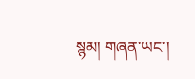སྙམ། གཞན་ཡང་།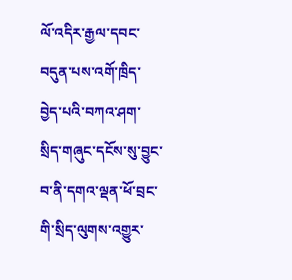ལོ་འདིར་རྒྱལ་དབང་བདུན་པས་འགོ་ཁྲིད་བྱེད་པའི་བཀའ་ཤག་སྲིད་གཞུང་དངོས་སུ་བྱུང་བ་ནི་དགའ་ལྡན་ཕོ་བྲང་གི་སྲིད་ལུགས་འགྱུར་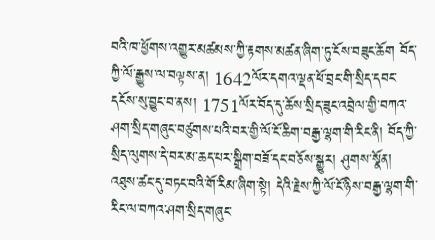བའི་ཁ་ཕྱོགས་འགྱུར་མཚམས་ཀྱི་རྟགས་མཚན་ཞིག་ཏུ་ངོས་བཟུང་ཆོག བོད་ཀྱི་ལོ་རྒྱུས་ལ་བལྟས་ན། 1642ལོར་དགའ་ལྡན་ཕོ་བྲང་གི་སྲིད་དབང་དངོས་སུ་བྱུང་བ་ནས། 1751ལོར་བོད་དུ་ཆོས་སྲིད་ཟུང་འབྲེལ་གྱི་བཀའ་ཤག་སྲིད་གཞུང་བཙུགས་པའི་བར་གྱི་ལོ་ངོ་ཆིག་བརྒྱ་ལྷག་གི་རིང་ནི། བོད་ཀྱི་སྲིད་ལུགས་དེ་བར་མ་ཆད་པར་སྒྲིག་བཟོ་དང་བཅོས་སྒྱུར། ཤུགས་སྣོན། འཐུས་ཚང་དུ་བཏང་བའི་གོ་རིམ་ཞིག་སྟེ། དེའི་རྗེས་ཀྱི་ལོ་ངོ་ཉིས་བརྒྱ་ལྷག་གི་རིང་ལ་བཀའ་ཤག་སྲིད་གཞུང་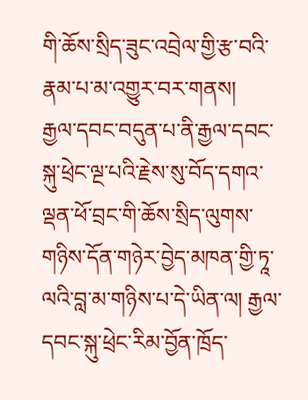གི་ཆོས་སྲིད་ཟུང་འབྲེལ་གྱི་རྩ་བའི་རྣམ་པ་མ་འགྱུར་བར་གནས།
རྒྱལ་དབང་བདུན་པ་ནི་རྒྱལ་དབང་སྐུ་ཕྲེང་ལྔ་པའི་རྗེས་སུ་བོད་དགའ་ལྡན་ཕོ་བྲང་གི་ཆོས་སྲིད་ལུགས་གཉིས་དོན་གཉེར་བྱེད་མཁན་གྱི་ཏཱ་ལའི་བླ་མ་གཉིས་པ་དེ་ཡིན་ལ། རྒྱལ་དབང་སྐུ་ཕྲེང་རིམ་བྱོན་ཁྲོད་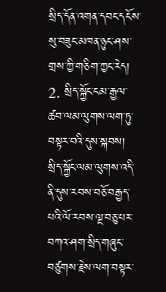སྲིད་དོན་འགན་དབང་དངོས་སུ་བཟུང་མཁན་ཉུང་ཤས་གྲས་ཀྱི་གཅིག་ཀྱང་རེད།
2. སྲིད་སྐྱོང་ངམ་རྒྱལ་ཚབ་ལམ་ལུགས་ལག་ཏུ་བསྟར་བའི་དུས་སྐབས།
སྲིད་སྐྱོང་ལམ་ལུགས་འདི་ནི་དུས་རབས་བཅོ་བརྒྱད་པའི་ལོ་རབས་ལྔ་བཅུ་པར་བཀའ་ཤག་སྲིད་གཞུང་བཙུགས་རྗེས་ལག་བསྟར་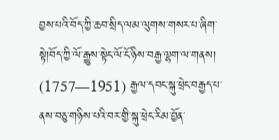བྱས་པའི་བོད་ཀྱི་ཆབ་སྲིད་ལམ་ལུགས་གསར་པ་ཞིག་སྟེ།བོད་ཀྱི་ལོ་རྒྱུས་སྟེང་ལོ་ངོ་ཉིས་བརྒྱ་ལྷག་ལ་གནས། (1757—1951) རྒྱལ་དབང་སྐུ་ཕྲེང་བརྒྱད་པ་ནས་བཅུ་གཉིས་པའི་བར་གྱི་སྐུ་ཕྲེང་རིམ་བྱོན་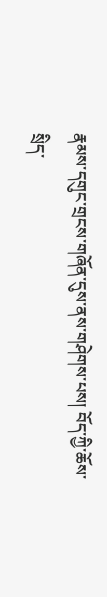རྣམས་དགུང་གྲངས་གཞོན་དུས་ནས་གཤེགས་པས། བོད་ཀྱི་ཆོས་སྲིད་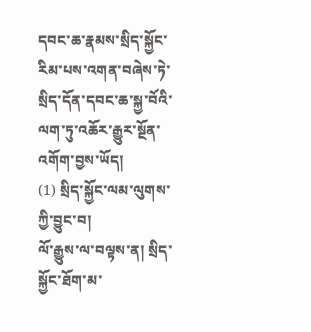དབང་ཆ་རྣམས་སྲིད་སྐྱོང་རིམ་པས་འགན་བཞེས་ཏེ་སྲིད་དོན་དབང་ཆ་སྐྱ་བོའི་ལག་ཏུ་འཆོར་རྒྱུར་སྔོན་འགོག་བྱས་ཡོད།
(1) སྲིད་སྐྱོང་ལམ་ལུགས་ཀྱི་བྱུང་བ།
ལོ་རྒྱུས་ལ་བལྟས་ན། སྲིད་སྐྱོང་ཐོག་མ་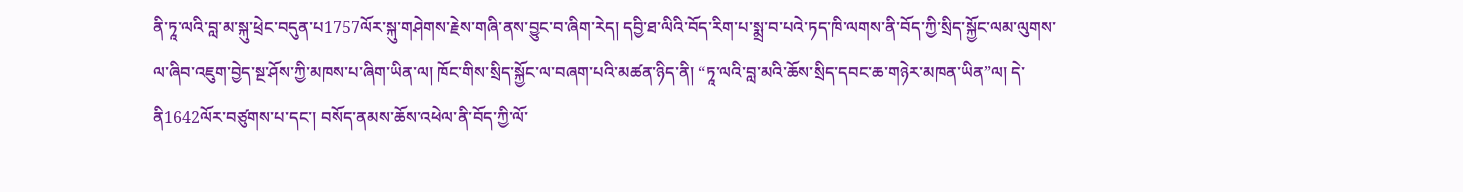ནི་ཏཱ་ལའི་བླ་མ་སྐུ་ཕྲེང་བདུན་པ1757ལོར་སྐུ་གཤེགས་རྗེས་གཞི་ནས་བྱུང་བ་ཞིག་རེད། དབྱི་ཐ་ལིའི་བོད་རིག་པ་སྨྲ་བ་པའེ་ཏད་ཁི་ལགས་ནི་བོད་ཀྱི་སྲིད་སྐྱོང་ལམ་ལུགས་ལ་ཞིབ་འཇུག་བྱེད་སྔ་ཤོས་ཀྱི་མཁས་པ་ཞིག་ཡིན་ལ། ཁོང་གིས་སྲིད་སྐྱོང་ལ་བཞག་པའི་མཚན་ཉིད་ནི། “ཏཱ་ལའི་བླ་མའི་ཆོས་སྲིད་དབང་ཆ་གཉེར་མཁན་ཡིན”ལ། དེ་ནི1642ལོར་བཙུགས་པ་དང་། བསོད་ནམས་ཆོས་འཕེལ་ནི་བོད་ཀྱི་ལོ་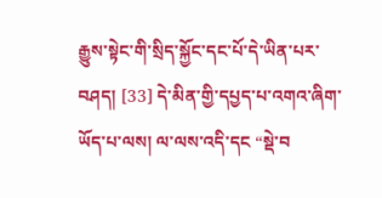རྒྱུས་སྟེང་གི་སྲིད་སྐྱོང་དང་པོ་དེ་ཡིན་པར་བཤད། [33] དེ་མིན་གྱི་དཔྱད་པ་འགའ་ཞིག་ཡོད་པ་ལས། ལ་ལས་འདི་དང “སྡེ་བ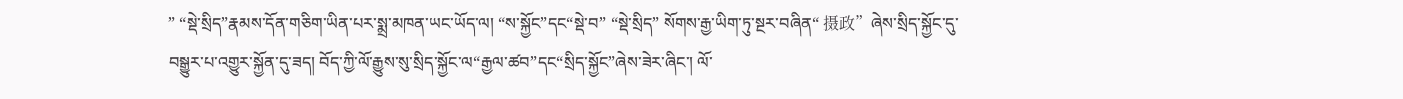” “སྡེ་སྲིད”རྣམས་དོན་གཅིག་ཡིན་པར་སྨྲ་མཁན་ཡང་ཡོད་ལ། “ས་སྐྱོང”དང“སྡེ་བ” “སྡེ་སྲིད” སོགས་རྒྱ་ཡིག་ཏུ་སྔར་བཞིན“ 摄政”ཞེས་སྲིད་སྐྱོང་དུ་བསྒྱུར་པ་འགྱུར་སྐྱོན་དུ་ཟད། བོད་ཀྱི་ལོ་རྒྱུས་སུ་སྲིད་སྐྱོང་ལ“རྒྱལ་ཚབ”དང“སྲིད་སྐྱོང”ཞེས་ཟེར་ཞིང་། ལོ་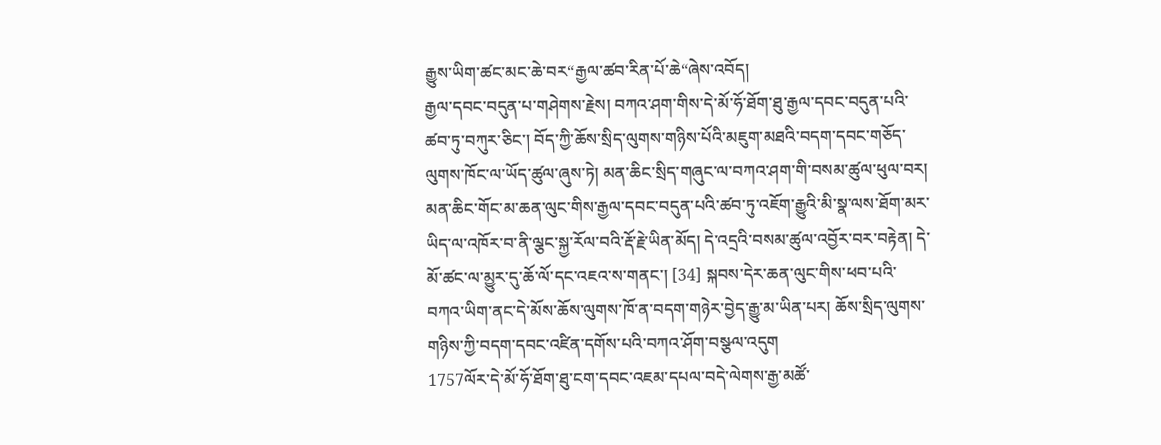རྒྱུས་ཡིག་ཚང་མང་ཆེ་བར“རྒྱལ་ཚབ་རིན་པོ་ཆེ“ཞེས་འབོད།
རྒྱལ་དབང་བདུན་པ་གཤེགས་རྗེས། བཀའ་ཤག་གིས་དེ་མོ་ཧོ་ཐོག་ཐུ་རྒྱལ་དབང་བདུན་པའི་ཚབ་ཏུ་བཀུར་ཅིང་། བོད་ཀྱི་ཆོས་སྲིད་ལུགས་གཉིས་པོའི་མཇུག་མཐའི་བདག་དབང་གཅོད་ལུགས་ཁོང་ལ་ཡོད་ཚུལ་ཞུས་ཏེ། མན་ཆིང་སྲིད་གཞུང་ལ་བཀའ་ཤག་གི་བསམ་ཚུལ་ཕུལ་བར། མན་ཆིང་གོང་མ་ཆན་ལུང་གིས་རྒྱལ་དབང་བདུན་པའི་ཚབ་ཏུ་འཇོག་རྒྱུའི་མི་སྣ་ལས་ཐོག་མར་ཡིད་ལ་འཁོར་བ་ནི་ལྕང་སྐྱ་རོལ་བའི་རྡོ་རྗེ་ཡིན་མོད། དེ་འདྲའི་བསམ་ཚུལ་འབྱོར་བར་བརྟེན། དེ་མོ་ཚང་ལ་མྱུར་དུ་ཆོ་ལོ་དང་འཇའ་ས་གནང་། [34] སྐབས་དེར་ཆན་ལུང་གིས་ཕབ་པའི་བཀའ་ཡིག་ནང་དེ་མོས་ཆོས་ལུགས་ཁོ་ན་བདག་གཉེར་བྱེད་རྒྱུ་མ་ཡིན་པར། ཆོས་སྲིད་ལུགས་གཉིས་ཀྱི་བདག་དབང་འཛིན་དགོས་པའི་བཀའ་ཤོག་བསྩལ་འདུག
1757ལོར་དེ་མོ་ཧོ་ཐོག་ཐུ་ངག་དབང་འཇམ་དཔལ་བདེ་ལེགས་རྒྱ་མཚོ་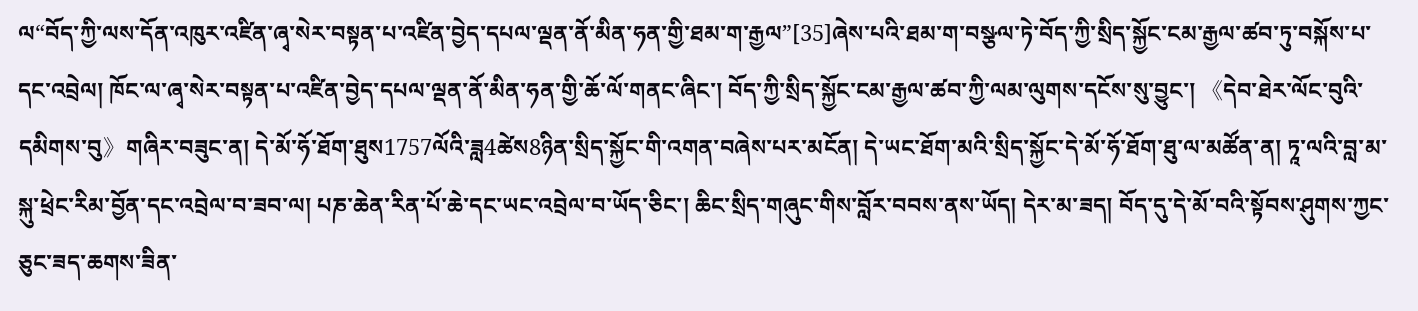ལ“བོད་ཀྱི་ལས་དོན་འཁུར་འཛིན་ཞྭ་སེར་བསྟན་པ་འཛིན་བྱེད་དཔལ་ལྡན་ནོ་མིན་ཧན་གྱི་ཐམ་ག་རྒྱལ”[35]ཞེས་པའི་ཐམ་ག་བསྩལ་ཏེ་བོད་ཀྱི་སྲིད་སྐྱོང་ངམ་རྒྱལ་ཚབ་ཏུ་བསྐོས་པ་དང་འབྲེལ། ཁོང་ལ་ཞྭ་སེར་བསྟན་པ་འཛིན་བྱེད་དཔལ་ལྡན་ནོ་མིན་ཧན་གྱི་ཆོ་ལོ་གནང་ཞིང་། བོད་ཀྱི་སྲིད་སྐྱོང་ངམ་རྒྱལ་ཚབ་ཀྱི་ལམ་ལུགས་དངོས་སུ་བྱུང་། 《དེབ་ཐེར་ལོང་བུའི་དམིགས་བུ》གཞིར་བཟུང་ན། དེ་མོ་ཧོ་ཐོག་ཐུས1757ལོའི་ཟླ4ཚེས8ཉིན་སྲིད་སྐྱོང་གི་འགན་བཞེས་པར་མངོན། དེ་ཡང་ཐོག་མའི་སྲིད་སྐྱོང་དེ་མོ་ཧོ་ཐོག་ཐུ་ལ་མཚོན་ན། ཏཱ་ལའི་བླ་མ་སྐུ་ཕྲེང་རིམ་བྱོན་དང་འབྲེལ་བ་ཟབ་ལ། པཎ་ཆེན་རིན་པོ་ཆེ་དང་ཡང་འབྲེལ་བ་ཡོད་ཅིང་། ཆིང་སྲིད་གཞུང་གིས་བློར་བབས་ནས་ཡོད། དེར་མ་ཟད། བོད་དུ་དེ་མོ་བའི་སྟོབས་ཤུགས་ཀྱང་ཅུང་ཟད་ཆགས་ཟིན་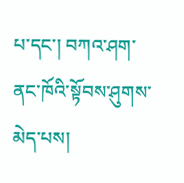པ་དང་། བཀའ་ཤག་ནང་ཁོའི་སྟོབས་ཤུགས་མེད་པས།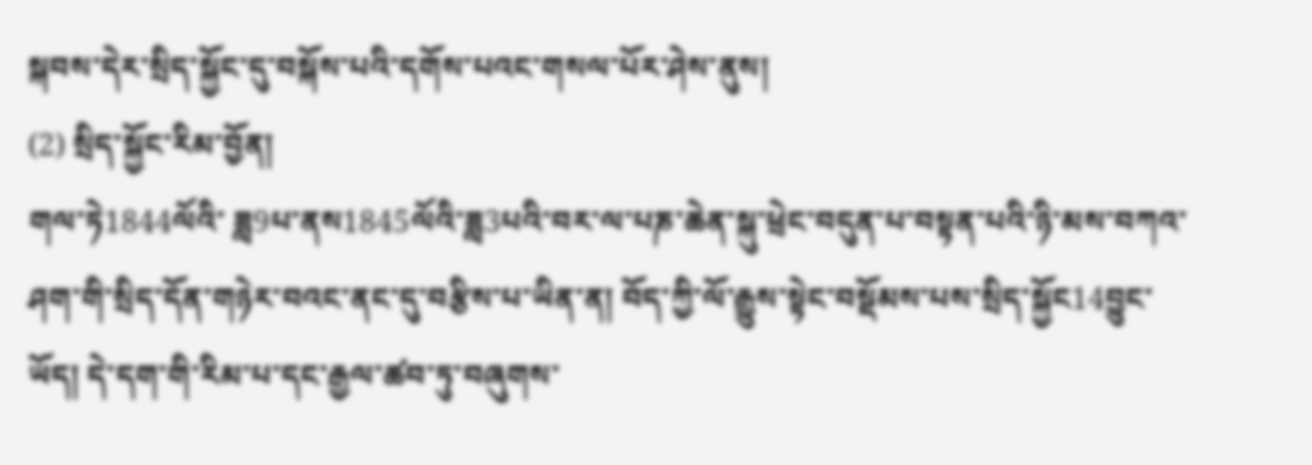སྐབས་དེར་སྲིད་སྐྱོང་དུ་བསྐོས་པའི་དགོས་པའང་གསལ་པོར་ཤེས་ནུས།
(2) སྲིད་སྐྱོང་རིམ་བྱོན།
གལ་ཏེ1844ལོའི་ ཟླ9པ་ནས1845ལོའི་ཟླ3པའི་བར་ལ་པཎ་ཆེན་སྐུ་ཕྲེང་བདུན་པ་བསྟན་པའི་ཉི་མས་བཀའ་ཤག་གི་སྲིད་དོན་གཉེར་བའང་ནང་དུ་བརྩིས་པ་ཡིན་ན། བོད་ཀྱི་ལོ་རྒྱུས་སྟེང་བསྡོམས་པས་སྲིད་སྐྱོང14བྱུང་ཡོད། དེ་དག་གི་རིམ་པ་དང་རྒྱལ་ཚབ་ཏུ་བཞུགས་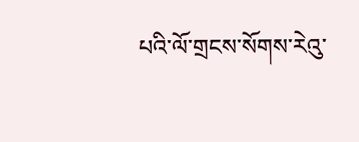པའི་ལོ་གྲངས་སོགས་རེའུ་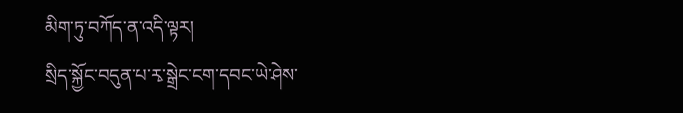མིག་ཏུ་བཀོད་ན་འདི་ལྟར།
སྲིད་སྐྱོང་བདུན་པ་རྭ་སྒྲེང་ངག་དབང་ཡེ་ཤེས་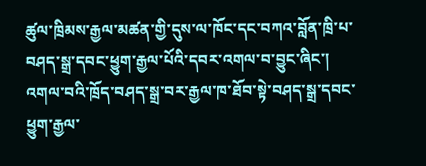ཚུལ་ཁྲིམས་རྒྱལ་མཚན་གྱི་དུས་ལ་ཁོང་དང་བཀའ་བློན་ཁྲི་པ་བཤད་སྒྲ་དབང་ཕྱུག་རྒྱལ་པོའི་དབར་འགལ་བ་བྱུང་ཞིང་། འགལ་བའི་ཁྲོད་བཤད་སྒྲ་བར་རྒྱལ་ཁ་ཐོབ་སྟེ་བཤད་སྒྲ་དབང་ཕྱུག་རྒྱལ་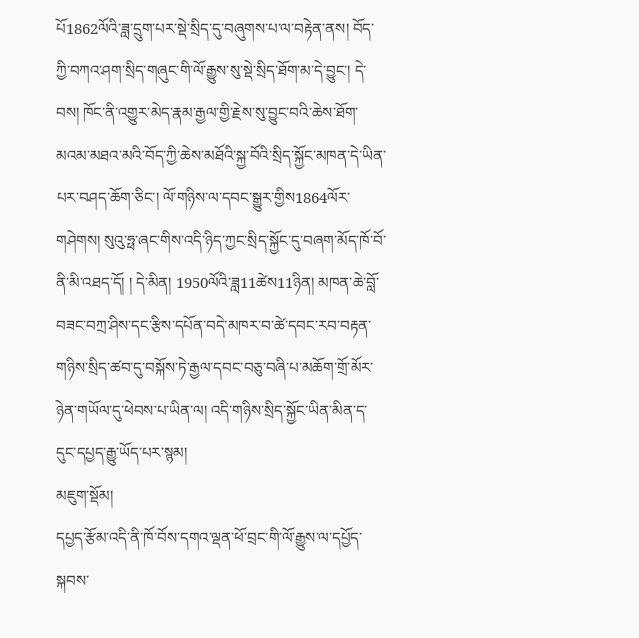པོ1862ལོའི་ཟླ་དྲུག་པར་སྡེ་སྲིད་དུ་བཞུགས་པ་ལ་བརྟེན་ནས། བོད་ཀྱི་བཀའ་ཤག་སྲིད་གཞུང་གི་ལོ་རྒྱུས་སུ་སྡེ་སྲིད་ཐོག་མ་དེ་བྱུང་། དེ་བས། ཁོང་ནི་འགྱུར་མེད་རྣམ་རྒྱལ་གྱི་རྗེས་སུ་བྱུང་བའི་ཆེས་ཐོག་མའམ་མཐའ་མའི་བོད་ཀྱི་ཆེས་མཐོའི་སྐྱ་བོའི་སྲིད་སྐྱོང་མཁན་དེ་ཡིན་པར་བཤད་ཆོག་ཅིང་། ལོ་གཉིས་ལ་དབང་སྒྱུར་གྱིས1864ལོར་གཤེགས། སུའུ་ཧྥ་ཞང་གིས་འདི་ཉིད་ཀྱང་སྲིད་སྐྱོང་དུ་བཞག་མོད་ཁོ་བོ་ནི་མི་འཐད་དོ། ། དེ་མིན། 1950ལོའི་ཟླ11ཚེས11ཉིན། མཁན་ཆེ་བློ་བཟང་བཀྲ་ཤིས་དང་རྩིས་དཔོན་བདེ་མཁར་བ་ཚེ་དབང་རབ་བརྟན་གཉིས་སྲིད་ཚབ་དུ་བསྐོས་ཏེ་རྒྱལ་དབང་བཅུ་བཞི་པ་མཆོག་གྲོ་མོར་ཉེན་གཡོལ་དུ་ཕེབས་པ་ཡིན་ལ། འདི་གཉིས་སྲིད་སྐྱོང་ཡིན་མིན་ད་དུང་དཔྱད་རྒྱུ་ཡོད་པར་སྙམ།
མཇུག་སྡོམ།
དཔྱད་རྩོམ་འདི་ནི་ཁོ་བོས་དགའ་ལྡན་ཕོ་བྲང་གི་ལོ་རྒྱུས་ལ་དཔྱོད་སྐབས་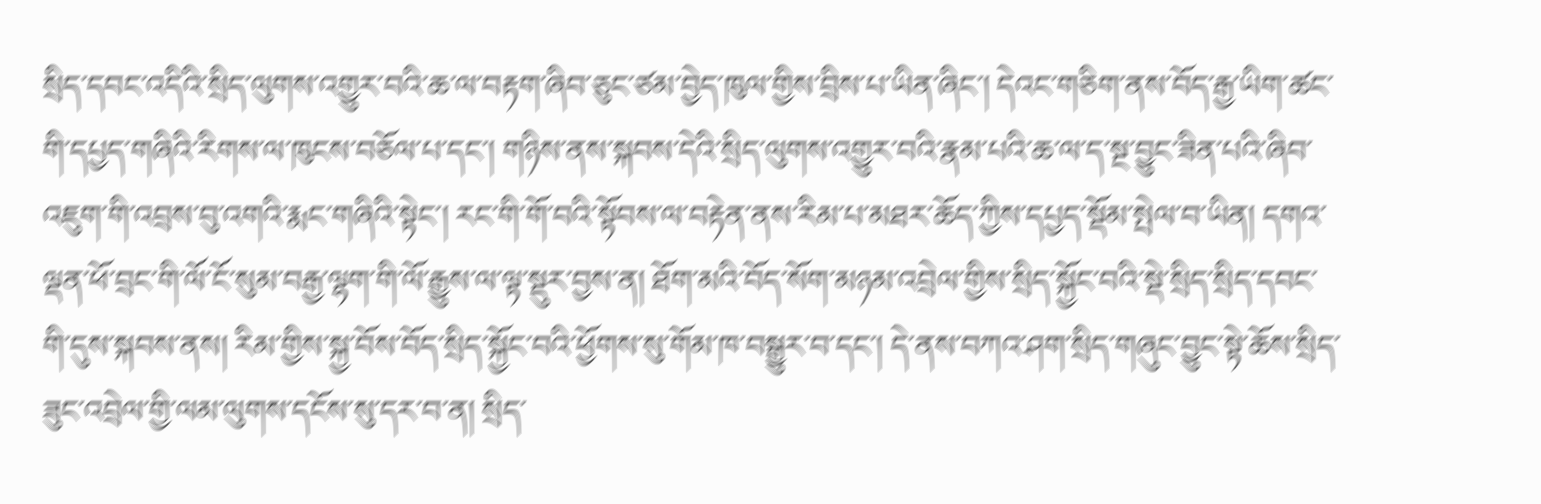སྲིད་དབང་འདིའི་སྲིད་ལུགས་འགྱུར་བའི་ཆ་ལ་བརྟག་ཞིབ་ཅུང་ཙམ་བྱེད་ཁུལ་གྱིས་བྲིས་པ་ཡིན་ཞིང་། དེའང་གཅིག་ནས་བོད་རྒྱ་ཡིག་ཚང་གི་དཔྱད་གཞིའི་རིགས་ལ་ཁུངས་བཅོལ་པ་དང་། གཉིས་ནས་སྐབས་དེའི་སྲིད་ལུགས་འགྱུར་བའི་རྣམ་པའི་ཆ་ལ་ད་སྔ་བྱུང་ཟིན་པའི་ཞིབ་འཇུག་གི་འབྲས་བུ་འགའི་རྨང་གཞིའི་སྟེང་། རང་གི་གོ་བའི་སྟོབས་ལ་བརྟེན་ནས་རིམ་པ་མཐར་ཆོད་ཀྱིས་དཔྱད་སྡོམ་སྤེལ་བ་ཡིན། དགའ་ལྡན་ཕོ་བྲང་གི་ལོ་ངོ་སུམ་བརྒྱ་ལྷག་གི་ལོ་རྒྱུས་ལ་ལྟ་སྡུར་བྱས་ན། ཐོག་མའི་བོད་སོག་མཉམ་འབྲེལ་གྱིས་སྲིད་སྐྱོང་བའི་སྡེ་སྲིད་སྲིད་དབང་གི་དུས་སྐབས་ནས། རིམ་གྱིས་སྐྱ་བོས་བོད་སྲིད་སྐྱོང་བའི་ཕྱོགས་སུ་གོམ་ཁ་བསྒྱུར་བ་དང་། དེ་ནས་བཀའ་ཤག་སྲིད་གཞུང་བྱུང་སྟེ་ཆོས་སྲིད་ཟུང་འབྲེལ་གྱི་ལམ་ལུགས་དངོས་སུ་དར་བ་ན། སྲིད་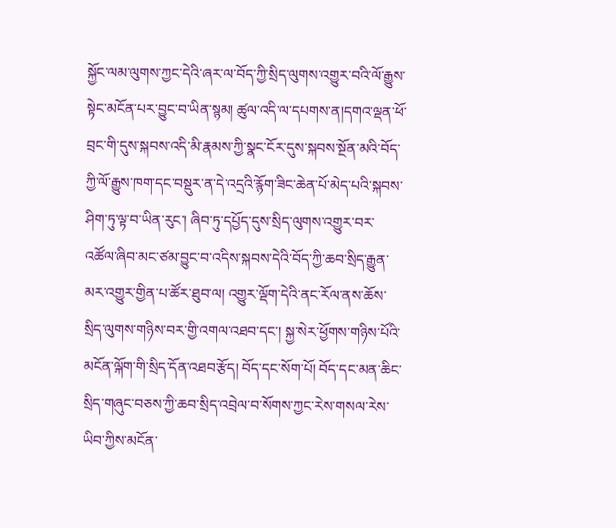སྐྱོང་ལམ་ལུགས་ཀྱང་དེའི་ཞར་ལ་བོད་ཀྱི་སྲིད་ལུགས་འགྱུར་བའི་ལོ་རྒྱུས་སྟེང་མངོན་པར་བྱུང་བ་ཡིན་སྙམ། ཚུལ་འདི་ལ་དཔགས་ན།དགའ་ལྡན་ཕོ་བྲང་གི་དུས་སྐབས་འདི་མི་རྣམས་ཀྱི་སྣང་ངོར་དུས་སྐབས་སྔོན་མའི་བོད་ཀྱི་ལོ་རྒྱུས་ཁག་དང་བསྡུར་ན་དེ་འདྲའི་རྙོག་ཟིང་ཆེན་པོ་མེད་པའི་སྐབས་ཤིག་ཏུ་ལྟ་བ་ཡིན་རུང་། ཞིབ་ཏུ་དཔྱོད་དུས་སྲིད་ལུགས་འགྱུར་བར་འཚོལ་ཞིབ་མང་ཙམ་བྱུང་བ་འདིས་སྐབས་དེའི་བོད་ཀྱི་ཆབ་སྲིད་རྒྱུན་མར་འགྱུར་གྱིན་པ་ཚོར་ཐུབ་ལ། འགྱུར་ལྡོག་དེའི་ནང་རོལ་ནས་ཆོས་སྲིད་ལུགས་གཉིས་བར་གྱི་འགལ་འཐབ་དང་། སྐྱ་སེར་ཕྱོགས་གཉིས་པོའི་མངོན་ལྐོག་གི་སྲིད་དོན་འཐབ་རྩོད། བོད་དང་སོག་པོ། བོད་དང་མན་ཆིང་སྲིད་གཞུང་བཅས་ཀྱི་ཆབ་སྲིད་འབྲེལ་བ་སོགས་ཀྱང་རེས་གསལ་རེས་ཡིབ་ཀྱིས་མངོན་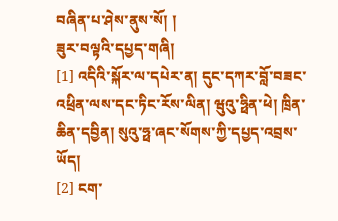བཞིན་པ་ཤེས་ནུས་སོ། །
ཟུར་བལྟའི་དཔྱད་གཞི།
[1] འདིའི་སྐོར་ལ་དཔེར་ན། དུང་དཀར་བློ་བཟང་འཕྲིན་ལས་དང་ཏིང་རོས་ལིན། ཝུའུ་ཧྥིན་ཕེ། ཁྲིན་ཆིན་དབྱིན། སུའུ་ཧྥ་ཞང་སོགས་ཀྱི་དཔྱད་འབྲས་ཡོད།
[2] ངག་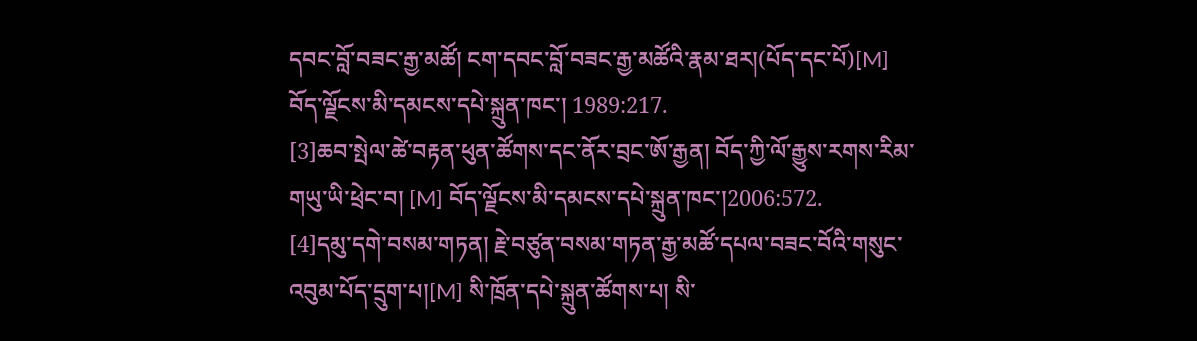དབང་བློ་བཟང་རྒྱ་མཚོ། ངག་དབང་བློ་བཟང་རྒྱ་མཚོའི་རྣམ་ཐར།(པོད་དང་པོ)[M] བོད་ལྗོངས་མི་དམངས་དཔེ་སྐྲུན་ཁང་། 1989:217.
[3]ཆབ་སྤེལ་ཚེ་བརྟན་ཕུན་ཚོགས་དང་ནོར་བྲང་ཨོ་རྒྱན། བོད་ཀྱི་ལོ་རྒྱུས་རགས་རིམ་གཡུ་ཡི་ཕྲེང་བ། [M] བོད་ལྗོངས་མི་དམངས་དཔེ་སྐྲུན་ཁང་།2006:572.
[4]དམུ་དགེ་བསམ་གཏན། རྗེ་བཙུན་བསམ་གཏན་རྒྱ་མཚོ་དཔལ་བཟང་བོའི་གསུང་འབུམ་པོད་དྲུག་པ།[M] སི་ཁྲོན་དཔེ་སྐྲུན་ཚོགས་པ། སི་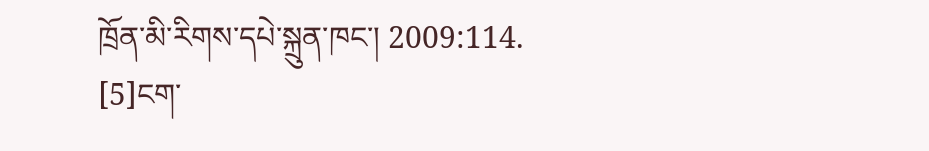ཁྲོན་མི་རིགས་དཔེ་སྐྲུན་ཁང་། 2009:114.
[5]ངག་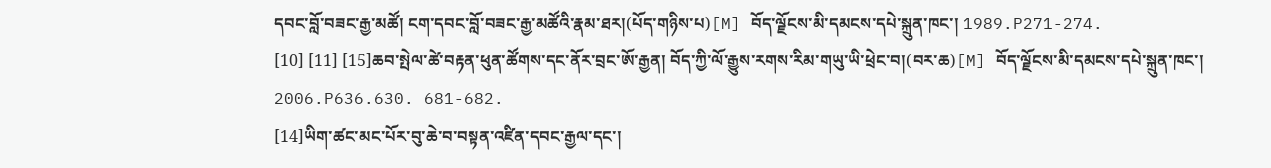དབང་བློ་བཟང་རྒྱ་མཚོ། ངག་དབང་བློ་བཟང་རྒྱ་མཚོའི་རྣམ་ཐར།(པོད་གཉིས་པ)[M] བོད་ལྗོངས་མི་དམངས་དཔེ་སྐྲུན་ཁང་། 1989.P271-274.
[10] [11] [15]ཆབ་སྤེལ་ཚེ་བརྟན་ཕུན་ཚོགས་དང་ནོར་བྲང་ཨོ་རྒྱན། བོད་ཀྱི་ལོ་རྒྱུས་རགས་རིམ་གཡུ་ཡི་ཕྲེང་བ།(བར་ཆ)[M] བོད་ལྗོངས་མི་དམངས་དཔེ་སྐྲུན་ཁང་། 2006.P636.630. 681-682.
[14]ཡིག་ཚང་མང་པོར་བུ་ཆེ་བ་བསྟན་འཛིན་དབང་རྒྱལ་དང་།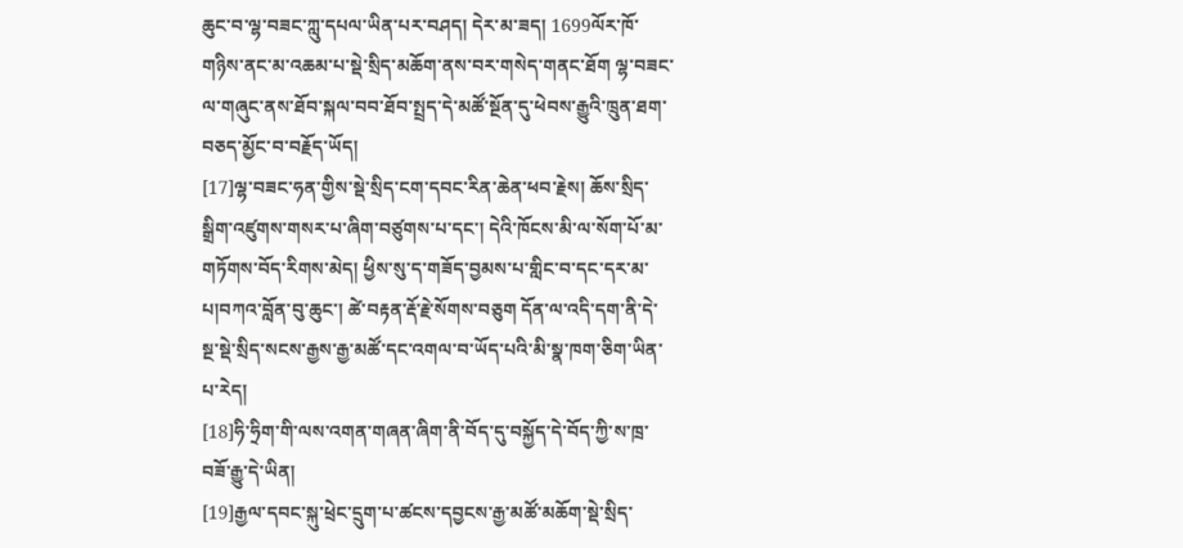ཆུང་བ་ལྷ་བཟང་ཀླུ་དཔལ་ཡིན་པར་བཤད། དེར་མ་ཟད། 1699ལོར་ཁོ་གཉིས་ནང་མ་འཆམ་པ་སྡེ་སྲིད་མཆོག་ནས་བར་གསེད་གནང་ཐོག ལྷ་བཟང་ལ་གཞུང་ནས་ཐོབ་སྐལ་བབ་ཐོབ་སྤྲད་དེ་མཚོ་སྔོན་དུ་ཕེབས་རྒྱུའི་ཁྲུན་ཐག་བཅད་མྱོང་བ་བརྗོད་ཡོད།
[17]ལྷ་བཟང་ཧན་གྱིས་སྡེ་སྲིད་ངག་དབང་རིན་ཆེན་ཕབ་རྗེས། ཆོས་སྲིད་སྒྲིག་འཛུགས་གསར་པ་ཞིག་བཙུགས་པ་དང་། དེའི་ཁོངས་མི་ལ་སོག་པོ་མ་གཏོགས་བོད་རིགས་མེད། ཕྱིས་སུ་ད་གཟོད་བྱམས་པ་གླིང་བ་དང་དར་མ་པ།བཀའ་བློན་བུ་ཆུང་། ཚེ་བརྟན་རྡོ་རྗེ་སོགས་བཅུག དོན་ལ་འདི་དག་ནི་དེ་སྔ་སྡེ་སྲིད་སངས་རྒྱས་རྒྱ་མཚོ་དང་འགལ་བ་ཡོད་པའི་མི་སྣ་ཁག་ཅིག་ཡིན་པ་རེད།
[18]ཧི་ཧྲིག་གི་ལས་འགན་གཞན་ཞིག་ནི་བོད་དུ་བསྐྱོད་དེ་བོད་ཀྱི་ས་ཁྲ་བཟོ་རྒྱུ་དེ་ཡིན།
[19]རྒྱལ་དབང་སྐུ་ཕྲེང་དྲུག་པ་ཚངས་དབྱངས་རྒྱ་མཚོ་མཆོག་སྡེ་སྲིད་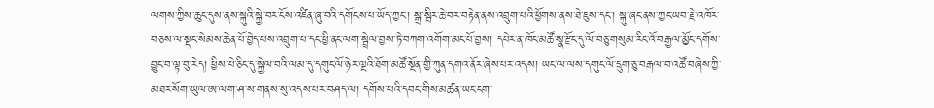ལགས་ཀྱིས་ཆུང་དུས་ནས་སྐུའི་སྐྱེ་བར་ངོས་འཛིན་ཞུ་བའི་དགོངས་པ་ཡོད་ཀྱང་། སྒྲ་སྦིར་ཆེ་བར་བརྟེན་ནས་འབྲུག་པའི་ཕྱོགས་ནས་ཐེ་ཇུས་དང་། སྐུ་ཞང་ནས་ཀྱང་ཡབ་རྗེ་འཁོར་བཅས་ལ་སྡང་སེམས་ཆེན་པོ་བྱེད་པས་འབྲུག་པ་དང་ཕྱི་ནང་ལག་སྦྲེལ་བྱས་ཏེ་བཀག་འགོག་མང་པོ་བྱས། དཔེར་ན་ཁོང་མཚོ་སྣ་རྫོང་དུ་ལོ་བཅུ་གསུམ་རིང་འོ་བརྒྱལ་མྱོང་དགོས་བྱུང་བ་ལྟ་བུ་རེད། ཕྱིས་པེ་ཅིང་དུ་སྐྱེལ་བའི་ལམ་དུ་དགུང་ལོ་ཉེར་ལྔའི་ཐོག་མཚོ་སྔོན་གྱི་ཀུན་དགའ་ནོར་ཞེས་པར་འདས། ཡང་ལ་ལས་དགུང་ལོ་དྲུག་ཅུ་བརྒལ་བ་འཚོ་བཞེས་ཀྱི་མཐར་སོག་ཡུལ་ཨ་ལག་ཤ་ས་གནས་སུ་འདས་པར་བཤད་ལ། དགོས་པའི་དབང་གིས་མཚན་ཡང་ངག་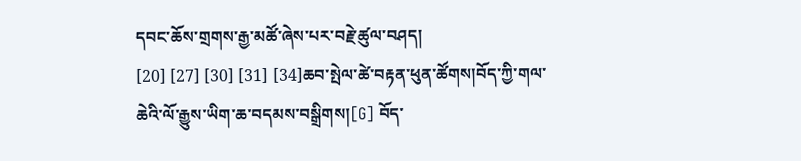དབང་ཆོས་གྲགས་རྒྱ་མཚོ་ཞེས་པར་བརྗེ་ཚུལ་བཤད།
[20] [27] [30] [31] [34]ཆབ་སྤེལ་ཚེ་བརྟན་ཕུན་ཚོགས།བོད་ཀྱི་གལ་ཆེའི་ལོ་རྒྱུས་ཡིག་ཆ་བདམས་བསྒྲིགས།[G] བོད་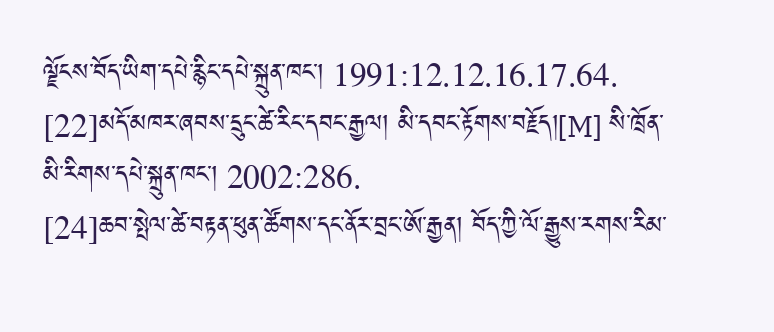ལྗོངས་བོད་ཡིག་དཔེ་རྙིང་དཔེ་སྐྲུན་ཁང་། 1991:12.12.16.17.64.
[22]མདོ་མཁར་ཞབས་དྲུང་ཚེ་རིང་དབང་རྒྱལ། མི་དབང་རྟོགས་བརྗོད།[M] སི་ཁྲོན་མི་རིགས་དཔེ་སྐྲུན་ཁང་། 2002:286.
[24]ཆབ་སྤེལ་ཚེ་བརྟན་ཕུན་ཚོགས་དང་ནོར་བྲང་ཨོ་རྒྱན། བོད་ཀྱི་ལོ་རྒྱུས་རགས་རིམ་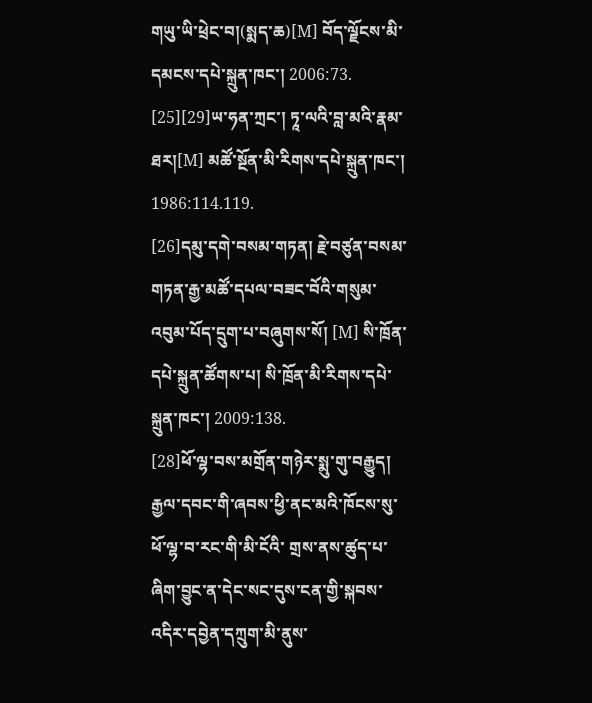གཡུ་ཡི་ཕྲེང་བ།(སྨད་ཆ)[M] བོད་ལྗོངས་མི་དམངས་དཔེ་སྐྲུན་ཁང་། 2006:73.
[25][29]ཡ་ཧན་ཀྲང་། ཏཱ་ལའི་བླ་མའི་རྣམ་ཐར།[M] མཚོ་སྔོན་མི་རིགས་དཔེ་སྐྲུན་ཁང་། 1986:114.119.
[26]དམུ་དགེ་བསམ་གཏན། རྗེ་བཙུན་བསམ་གཏན་རྒྱ་མཚོ་དཔལ་བཟང་བོའི་གསུམ་འབུམ་པོད་དྲུག་པ་བཞུགས་སོ། [M] སི་ཁྲོན་དཔེ་སྐྲུན་ཚོགས་པ། སི་ཁྲོན་མི་རིགས་དཔེ་སྐྲུན་ཁང་། 2009:138.
[28]ཕོ་ལྷ་བས་མགྲོན་གཉེར་སྨུ་གུ་བརྒྱུད། རྒྱལ་དབང་གི་ཞབས་ཕྱི་ནང་མའི་ཁོངས་སུ་ཕོ་ལྷ་བ་རང་གི་མི་ངོའི་ གྲས་ནས་ཚུད་པ་ཞིག་བྱུང་ན་དེང་སང་དུས་ངན་གྱི་སྐབས་འདིར་དབྱེན་དཀྲུག་མི་ནུས་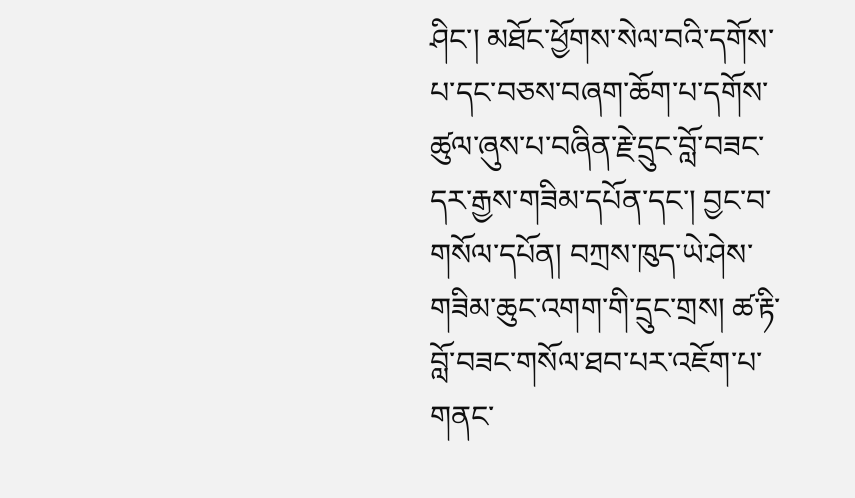ཤིང་། མཐོང་ཕྱོགས་སེལ་བའི་དགོས་པ་དང་བཅས་བཞག་ཆོག་པ་དགོས་ཚུལ་ཞུས་པ་བཞིན་རྗེ་དྲུང་བློ་བཟང་དར་རྒྱས་གཟིམ་དཔོན་དང་། བྱང་བ་གསོལ་དཔོན། བཀྲས་ཁུད་ཡེ་ཤེས་གཟིམ་ཆུང་འགག་གི་དྲུང་གྲས། ཚ་རྟི་བློ་བཟང་གསོལ་ཐབ་པར་འཇོག་པ་གནང་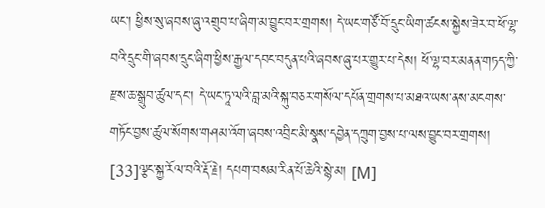ཡང་། ཕྱིས་སུ་ཞབས་ཞུ་འགྲུབ་པ་ཞིག་མ་བྱུང་བར་གྲགས། དེ་ཡང་གཙོ་བོ་དྲུང་ཡིག་ཚངས་སྐྱེས་ཟེར་བ་ཕོ་ལྷ་བའི་དྲུང་གི་ཞབས་དྲུང་ཞིག་ཕྱིས་རྒྱལ་དབང་བདུན་པའི་ཞབས་ཞུ་པར་གྱུར་པ་དེས། ཕོ་ལྷ་བར་མནན་གཏད་ཀྱི་རྫས་ཆ་སྒྲུབ་ཚུལ་དང་། དེ་ཡང་ཏཱ་ལའི་བླ་མའི་སྐུ་བཅར་གསོལ་དཔོན་གྲགས་པ་མཐའ་ཡས་ནས་མངགས་གཏོང་བྱས་ཚུལ་སོགས་གཤམ་འོག་ཞབས་འབྲིང་མི་སྣས་དབྱེན་དཀྲུག་བྱས་པ་ལས་བྱུང་བར་གྲགས།
[33]ལྕང་སྐྱ་རོལ་བའི་རྡོ་རྗེ། དཔག་བསམ་རིན་པོ་ཆེའི་སྙེ་མ། [M]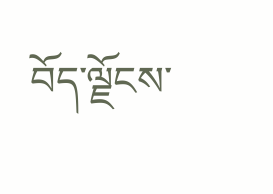བོད་ལྗོངས་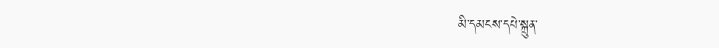མི་དམངས་དཔེ་སྐྲུན་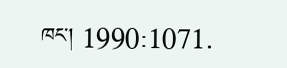ཁང་། 1990:1071.